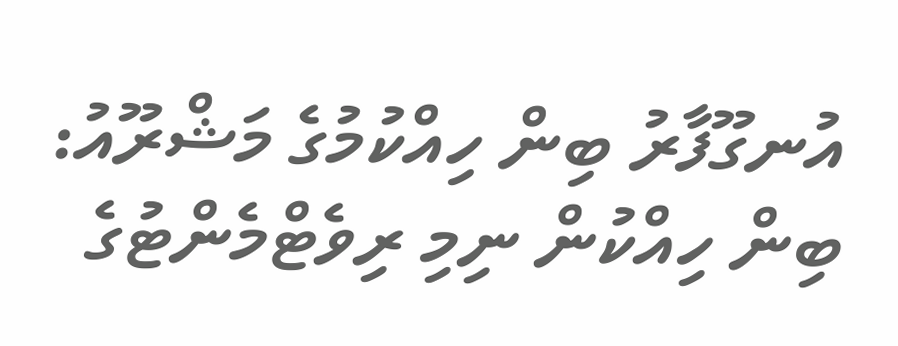އުނގޫފާރު ބިން ހިއްކުމުގެ މަޝްރޫއު: ބިން ހިއްކުން ނިމި ރިވެޓްމެންޓުގެ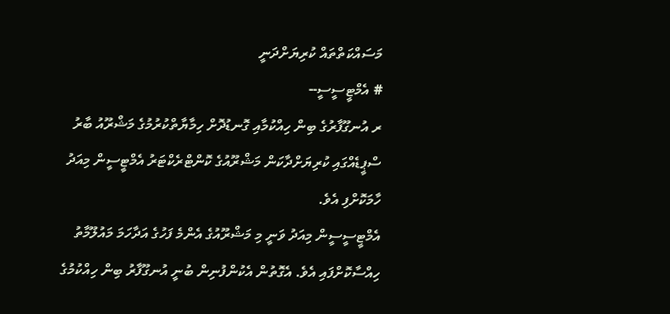މަސައްކަތްތައް ކުރިޔަށްދަނީ
# އެމްޓީސީސީ--
ރ އުނގޫފާރުގެ ބިން ހިއްކުމާއި ގޮނޑުދޮށް ހިމާޔާތްކުރުމުގެ މަޝްރޫއު ބާރު ސްޕީޑެއްގައި ކުރިޔަށްދާކަން މަޝްރޫއުގެ ކޮންޓްރެކްޓަރު އެމްޓީސީން މިއަދު ހާމަކޮށްފި އެވެ.
އެމްޓީސީސީން މިއަދު ވަނީ މި މަޝްރޫއުގެ އެންމެ ފަހުގެ އަދާހަމަ މައުލޫމާތު ހިއްސާކޮށްފައި އެވެ. އެގޮތުން އެކުންފުނިން ބުނީ އުނގޫފާރު ބިން ހިއްކުމުގެ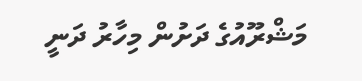މަޝްރޫއުގެ ދަށުން މިހާރު ދަނީ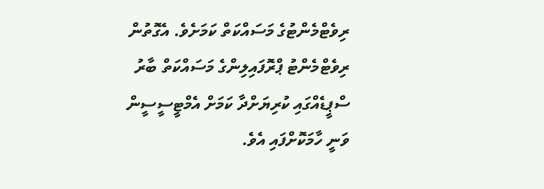ރިވެޓްމެންޓުގެ މަސައްކަތް ކަމަށެވެ. އެގޮތުން ރިވެޓްމެންޓު ޕްރޮފައިލިންގެ މަސައްކަތް ބާރު ސްޕީޑެއްގައި ކުރިޔަށްދާ ކަމަށް އެމްޓީސީސީން ވަނީ ހާމަކޮށްފައި އެވެ.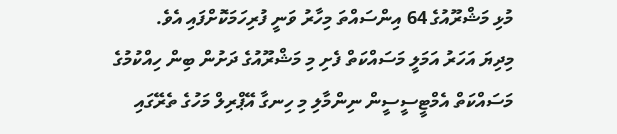މުޅި މަޝްރޫއުގެ 64 އިންސައްތަ މިހާރު ވަނީ ފުރިހަމަކޮށްފައި އެވެ.
މިދިޔަ އަހަރު އަމަލީ މަސައްކަތް ފެށި މި މަޝްރޫއުގެ ދަށުން ބިން ހިއްކުމުގެ މަސައްކަތް އެމްޓީސީސީން ނިންމާލި މި ހިނގާ އޭޕްރިލް މަހުގެ ތެރޭގައި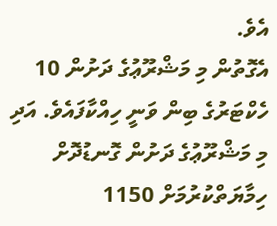އެވެ.
އެގޮތުން މި މަޝްރޫޢުގެ ދަށުން 10 ހެކްޓަރުގެ ބިން ވަނީ ހިއްކާފައެވެ. އަދި މި މަޝްރޫޢުގެ ދަށުން ގޮނޑުދޮށް ހިމާޔަތްކުރުމަށް 1150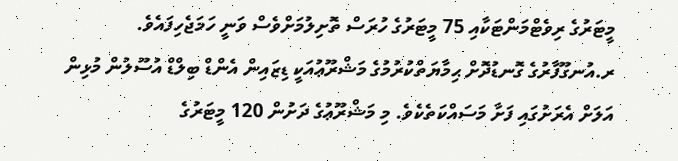މީޓަރުގެ ރިވެޓްމަންޓަކާއި 75 މީޓަރުގެ ހުރަސް ތޮށިލުމަށްވެސް ވަނީ ހަމަޖެހިފައެވެ.
ރ.އުނގޫފާރުގެ ގޮނޑުދޮށް ޙިމާޔަތްކުރުމުގެ މަޝްރޫޢުއަކީ ޑިޒައިން އެންޑް ބިލްޑް އުސޫލުން މުޅިން އަލަށް އެރަށުގައި ފަށާ މަސައްކަތެކެވެ. މި މަޝްރޫޢުގެ ދަށުން 120 މީޓަރުގެ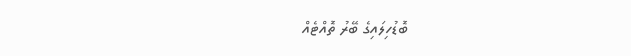ބޮޑުހިލައިގެ ބޭރު ތޮއްޓެއް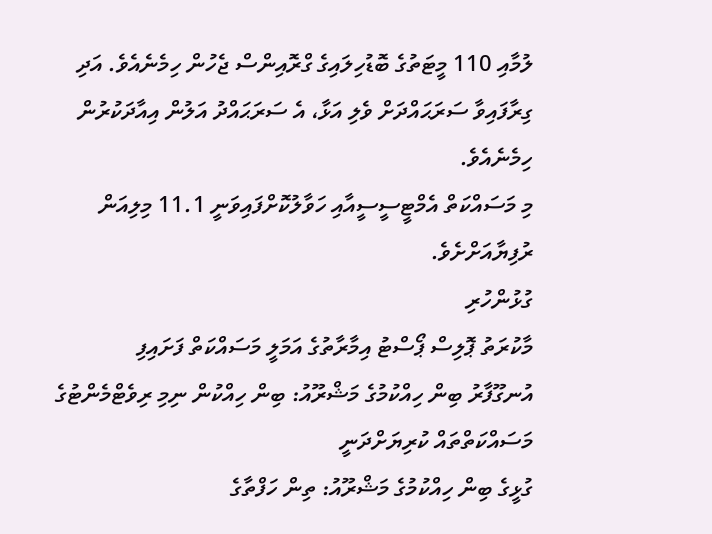ލުމާއި 110 މީޓަތުގެ ބޮޑުހިލައިގެ ގްރޮއިންސް ޖެހުން ހިމެނެއެވެ. އަދި ގިރާފައިވާ ސަރަޙައްދަށް ވެލި އަޅާ، އެ ސަރަޙައްދު އަލުން އިއާދަކުރުން ހިމެނެއެވެ.
މި މަސައްކަތް އެމްޓީސީސީއާއި ހަވާލުކޮށްފައިވަނީ 11.1 މިލިއަން ރުފިޔާއަށްށެވެ.
ގުޅުންހުރި
މާކުރަތު ޕޮލިސް ޕޯސްޓު އިމާރާތުގެ އަމަލީ މަސައްކަތް ފަށައިފި
އުނގޫފާރު ބިން ހިއްކުމުގެ މަޝްރޫއު: ބިން ހިއްކުން ނިމި ރިވެޓްމެންޓުގެ މަސައްކަތްތައް ކުރިޔަށްދަނީ
ގުޅީގެ ބިން ހިއްކުމުގެ މަޝްރޫއު: ތިން ހަފްތާގެ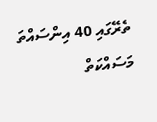ތެރޭގައި 40 އިންސައްތަ މަސައްކަތް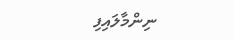ނިންމާލައިފި